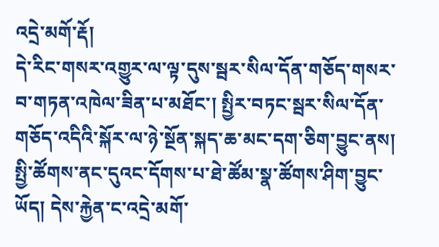འདྲེ་མགོ་རྡོ།
དེ་རིང་གསར་འགྱུར་ལ་ལྟ་དུས་སྦར་སིལ་དོན་གཅོད་གསར་བ་གཏན་འཁེལ་ཟིན་པ་མཐོང་། སྤྱིར་བཏང་སྦར་སིལ་དོན་གཅོད་འདིའི་སྐོར་ལ་ཉེ་སྔོན་སྐད་ཆ་མང་དག་ཅིག་བྱུང་ནས། སྤྱི་ཚོགས་ནང་དུའང་དོགས་པ་ཐེ་ཚོམ་སྣ་ཚོགས་ཤིག་བྱུང་ཡོད། དེས་རྐྱེན་ང་འདྲེ་མགོ་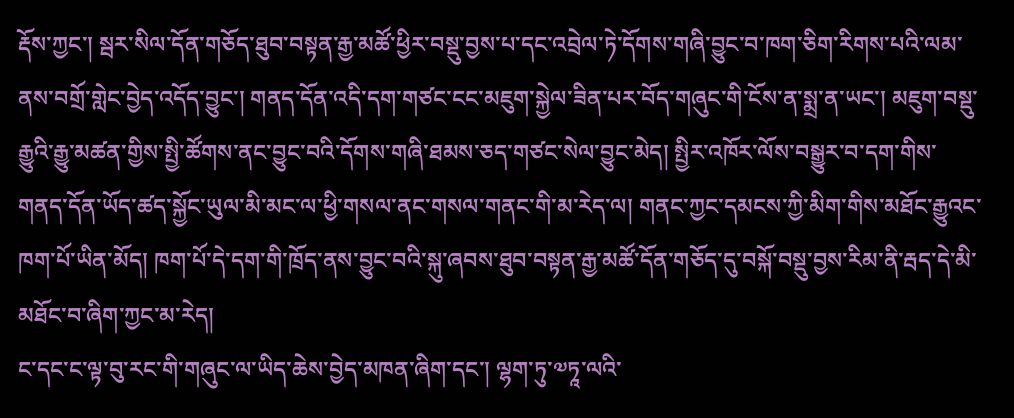རྡོས་ཀྱང་། སྦར་སིལ་དོན་གཅོད་ཐུབ་བསྟན་རྒྱ་མཚོ་ཕྱིར་བསྡུ་བྱས་པ་དང་འབྲེལ་ཏེ་དོགས་གཞི་བྱུང་བ་ཁག་ཅིག་རིགས་པའི་ལམ་ནས་བགྲོ་གླེང་བྱེད་འདོད་བྱུང་། གནད་དོན་འདི་དག་གཙང་ངང་མཇུག་སྐྱེལ་ཟིན་པར་བོད་གཞུང་གི་ངོས་ན་སྨྲ་ན་ཡང་། མཇུག་བསྡུ་རྒྱུའི་རྒྱུ་མཚན་གྱིས་སྤྱི་ཚོགས་ནང་བྱུང་བའི་དོགས་གཞི་ཐམས་ཅད་གཙང་སེལ་བྱུང་མེད། སྤྱིར་འཁོར་ལོས་བསྒྱུར་བ་དག་གིས་གནད་དོན་ཡོད་ཚད་སྐྱོང་ཡུལ་མི་མང་ལ་ཕྱི་གསལ་ནང་གསལ་གནང་གི་མ་རེད་ལ། གནང་ཀྱང་དམངས་ཀྱི་མིག་གིས་མཐོང་རྒྱུའང་ཁག་པོ་ཡིན་མོད། ཁག་པོ་དེ་དག་གི་ཁྲོད་ནས་བྱུང་བའི་སྐུ་ཞབས་ཐུབ་བསྟན་རྒྱ་མཚོ་དོན་གཅོད་དུ་བསྐོ་བསྡུ་བྱས་རིམ་ནི་རྦད་དེ་མི་མཐོང་བ་ཞིག་ཀྱང་མ་རེད།
ང་དང་ང་ལྟ་བུ་རང་གི་གཞུང་ལ་ཡིད་ཆེས་བྱེད་མཁན་ཞིག་དང་། ལྷག་ཏུ་༧ཏཱ་ལའི་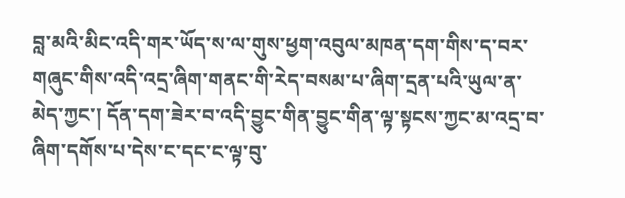བླ་མའི་མིང་འདི་གར་ཡོད་ས་ལ་གུས་ཕྱག་འབུལ་མཁན་དག་གིས་ད་བར་གཞུང་གིས་འདི་འདྲ་ཞིག་གནང་གི་རེད་བསམ་པ་ཞིག་དྲན་པའི་ཡུལ་ན་མེད་ཀྱང་། དོན་དག་ཟེར་བ་འདི་བྱུང་གིན་བྱུང་གིན་ལྟ་སྟངས་ཀྱང་མ་འདྲ་བ་ཞིག་དགོས་པ་དེས་ང་དང་ང་ལྟ་བུ་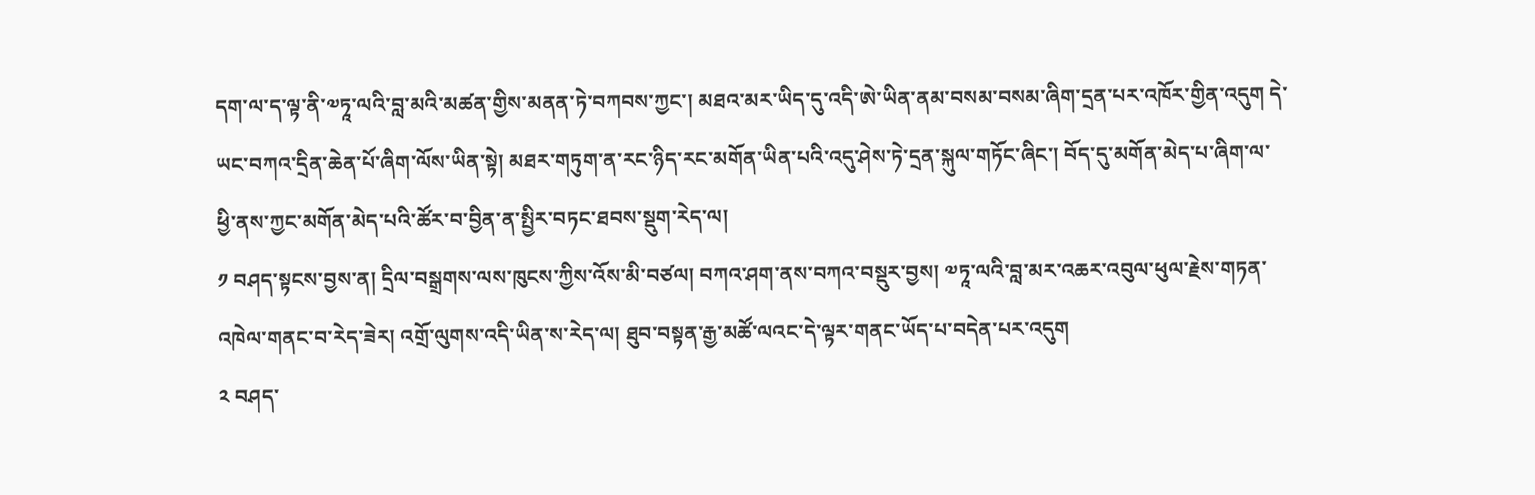དག་ལ་ད་ལྟ་ནི་༧ཏཱ་ལའི་བླ་མའི་མཚན་གྱིས་མནན་ཏེ་བཀབས་ཀྱང་། མཐའ་མར་ཡིད་དུ་འདི་ཨེ་ཡིན་ནམ་བསམ་བསམ་ཞིག་དྲན་པར་འཁོར་གྱིན་འདུག དེ་ཡང་བཀའ་དྲིན་ཆེན་པོ་ཞིག་ལོས་ཡིན་སྟེ། མཐར་གཏུག་ན་རང་ཉིད་རང་མགོན་ཡིན་པའི་འདུ་ཤེས་ཏེ་དྲན་སྐུལ་གཏོང་ཞིང་། བོད་དུ་མགོན་མེད་པ་ཞིག་ལ་ཕྱི་ནས་ཀྱང་མགོན་མེད་པའི་ཚོར་བ་བྱིན་ན་སྤྱིར་བཏང་ཐབས་སྡུག་རེད་ལ།
༡ བཤད་སྟངས་བྱས་ན། དྲིལ་བསྒྲགས་ལས་ཁུངས་ཀྱིས་འོས་མི་བཙལ། བཀའ་ཤག་ནས་བཀའ་བསྡུར་བྱས། ༧ཏཱ་ལའི་བླ་མར་འཆར་འབུལ་ཕུལ་རྗེས་གཏན་འཁེལ་གནང་བ་རེད་ཟེར། འགྲོ་ལུགས་འདི་ཡིན་ས་རེད་ལ། ཐུབ་བསྟན་རྒྱ་མཚོ་ལའང་དེ་ལྟར་གནང་ཡོད་པ་བདེན་པར་འདུག
༢ བཤད་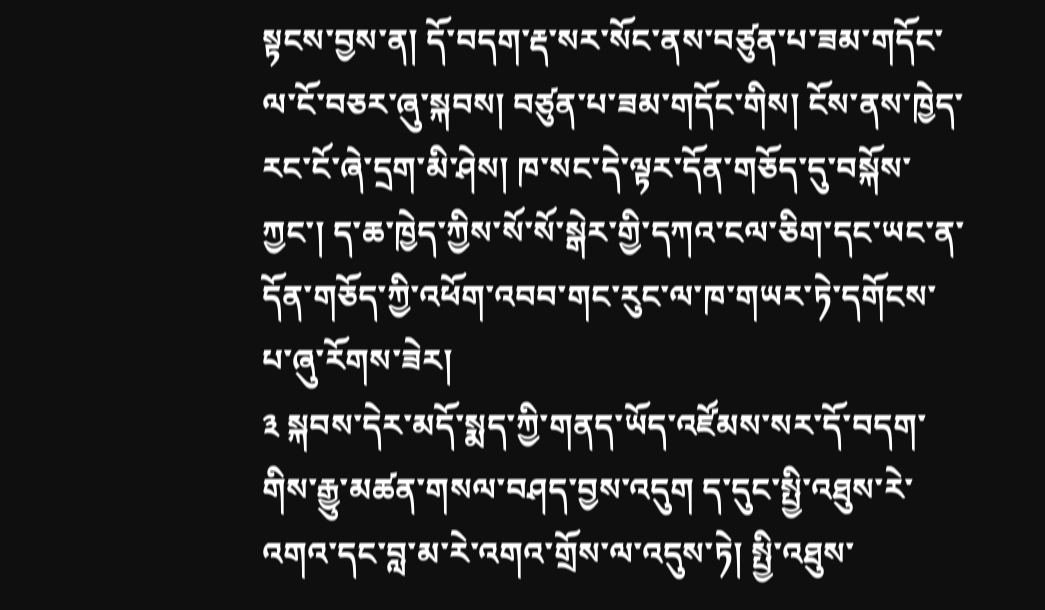སྟངས་བྱས་ན། དོ་བདག་རྡ་སར་སོང་ནས་བཙུན་པ་ཟམ་གདོང་ལ་ངོ་བཅར་ཞུ་སྐབས། བཙུན་པ་ཟམ་གདོང་གིས། ངོས་ནས་ཁྱེད་རང་ངོ་ཞེ་དྲག་མི་ཤེས། ཁ་སང་དེ་ལྟར་དོན་གཅོད་དུ་བསྐོས་ཀྱང་། ད་ཆ་ཁྱེད་ཀྱིས་སོ་སོ་སྒེར་གྱི་དཀའ་ངལ་ཅིག་དང་ཡང་ན་དོན་གཅོད་ཀྱི་འཕོག་འབབ་གང་རུང་ལ་ཁ་གཡར་ཏེ་དགོངས་པ་ཞུ་རོགས་ཟེར།
༣ སྐབས་དེར་མདོ་སྨད་ཀྱི་གནད་ཡོད་འཛོམས་སར་དོ་བདག་གིས་རྒྱུ་མཚན་གསལ་བཤད་བྱས་འདུག ད་དུང་སྤྱི་འཐུས་རེ་འགའ་དང་བླ་མ་རེ་འགའ་གྲོས་ལ་འདུས་ཏེ། སྤྱི་འཐུས་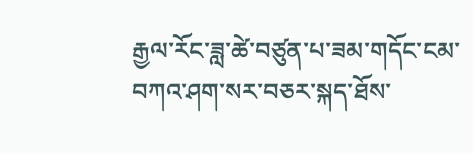རྒྱལ་རོང་ཟླ་ཚེ་བཙུན་པ་ཟམ་གདོང་ངམ་བཀའ་ཤག་སར་བཅར་སྐད་ཐོས་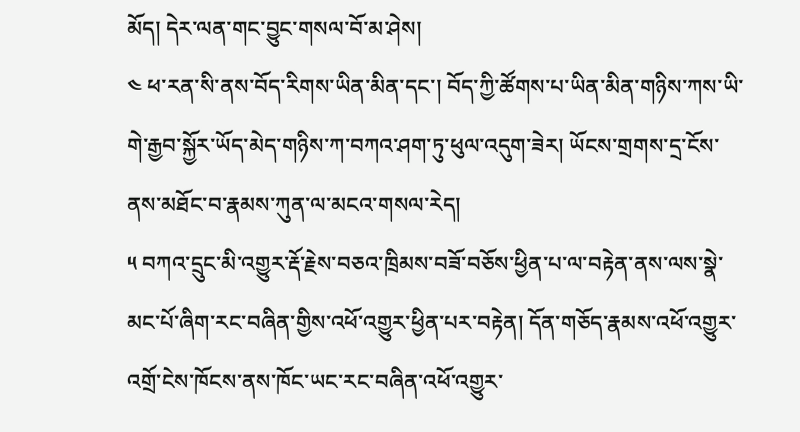མོད། དེར་ལན་གང་བྱུང་གསལ་བོ་མ་ཤེས།
༤ ཕ་རན་སི་ནས་བོད་རིགས་ཡིན་མིན་དང་། བོད་ཀྱི་ཚོགས་པ་ཡིན་མིན་གཉིས་ཀས་ཡི་གེ་རྒྱབ་སྐྱོར་ཡོད་མེད་གཉིས་ཀ་བཀའ་ཤག་ཏུ་ཕུལ་འདུག་ཟེར། ཡོངས་གྲགས་དྲ་ངོས་ནས་མཐོང་བ་རྣམས་ཀུན་ལ་མངའ་གསལ་རེད།
༥ བཀའ་དྲུང་མི་འགྱུར་རྡོ་རྗེས་བཅའ་ཁྲིམས་བཟོ་བཅོས་ཕྱིན་པ་ལ་བརྟེན་ནས་ལས་སྣེ་མང་པོ་ཞིག་རང་བཞིན་གྱིས་འཕོ་འགྱུར་ཕྱིན་པར་བརྟེན། དོན་གཅོད་རྣམས་འཕོ་འགྱུར་འགྲོ་ངེས་ཁོངས་ནས་ཁོང་ཡང་རང་བཞིན་འཕོ་འགྱུར་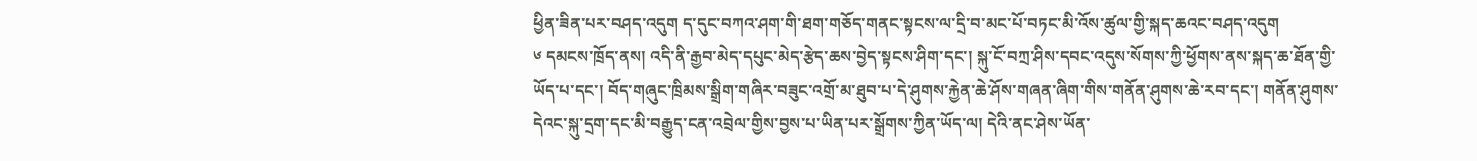ཕྱིན་ཟིན་པར་བཤད་འདུག ད་དུང་བཀའ་ཤག་གི་ཐག་གཅོད་གནང་སྟངས་ལ་དྲི་བ་མང་པོ་བཏང་མི་འོས་ཚུལ་གྱི་སྐད་ཆའང་བཤད་འདུག
༦ དམངས་ཁྲོད་ནས། འདི་ནི་རྒྱབ་མེད་དཔུང་མེད་རྩེད་ཆས་བྱེད་སྟངས་ཤིག་དང་། སྐུ་ངོ་བཀྲ་ཤིས་དབང་འདུས་སོགས་ཀྱི་ཕྱོགས་ནས་སྐད་ཆ་ཐོན་གྱི་ཡོད་པ་དང་། བོད་གཞུང་ཁྲིམས་སྒྲིག་གཞིར་བཟུང་འགྲོ་མ་ཐུབ་པ་དེ་ཤུགས་རྐྱེན་ཆེ་ཤོས་གཞན་ཞིག་གིས་གནོན་ཤུགས་ཆེ་རབ་དང་། གནོན་ཤུགས་དེའང་སྐུ་དྲག་དང་མི་བརྒྱུད་ངན་འབྲེལ་གྱིས་བྱས་པ་ཡིན་པར་སྒྲོགས་ཀྱིན་ཡོད་ལ། དེའི་ནང་ཤེས་ཡོན་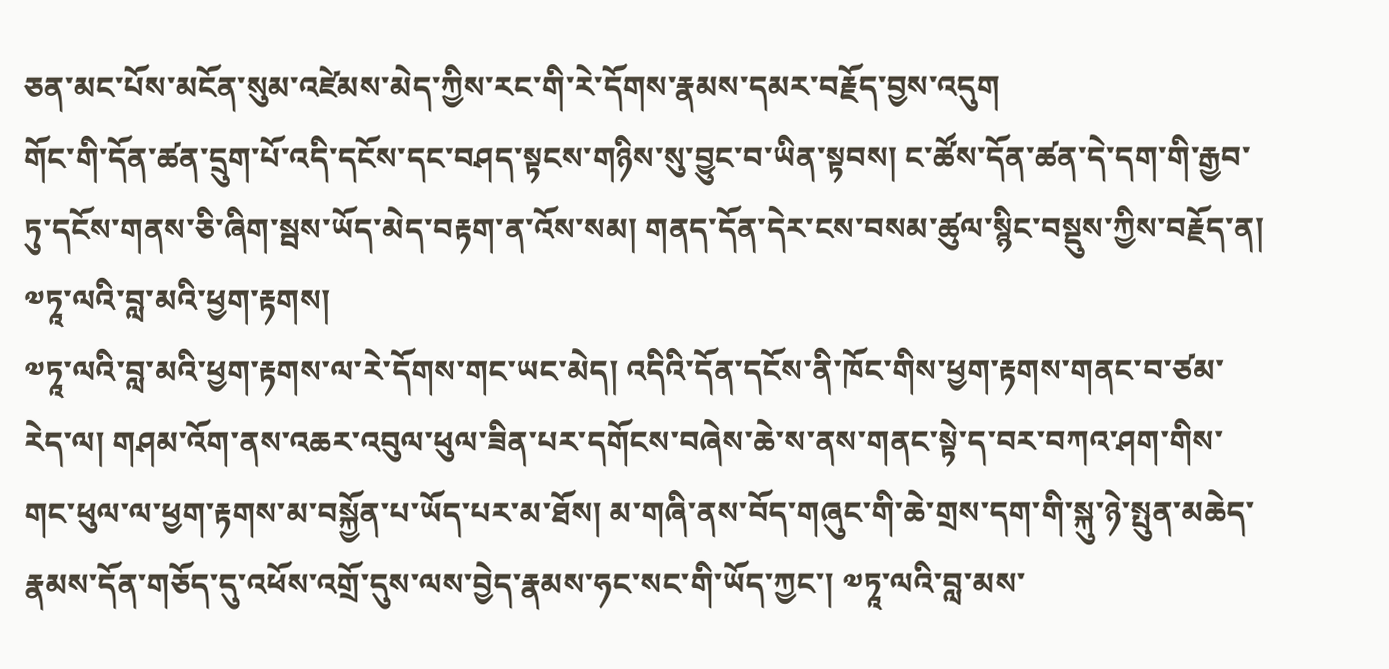ཅན་མང་པོས་མངོན་སུམ་འཛེམས་མེད་ཀྱིས་རང་གི་རེ་དོགས་རྣམས་དམར་བརྗོད་བྱས་འདུག
གོང་གི་དོན་ཚན་དྲུག་པོ་འདི་དངོས་དང་བཤད་སྟངས་གཉིས་སུ་བྱུང་བ་ཡིན་སྟབས། ང་ཚོས་དོན་ཚན་དེ་དག་གི་རྒྱབ་ཏུ་དངོས་གནས་ཅི་ཞིག་སྦས་ཡོད་མེད་བརྟག་ན་འོས་སམ། གནད་དོན་དེར་ངས་བསམ་ཚུལ་སྙིང་བསྡུས་ཀྱིས་བརྗོད་ན།
༧ཏཱ་ལའི་བླ་མའི་ཕྱག་རྟགས།
༧ཏཱ་ལའི་བླ་མའི་ཕྱག་རྟགས་ལ་རེ་དོགས་གང་ཡང་མེད། འདིའི་དོན་དངོས་ནི་ཁོང་གིས་ཕྱག་རྟགས་གནང་བ་ཙམ་རེད་ལ། གཤམ་འོག་ནས་འཆར་འབུལ་ཕུལ་ཟིན་པར་དགོངས་བཞེས་ཆེ་ས་ནས་གནང་སྟེ་ད་བར་བཀའ་ཤག་གིས་གང་ཕུལ་ལ་ཕྱག་རྟགས་མ་བསྐྱོན་པ་ཡོད་པར་མ་ཐོས། མ་གཞི་ནས་བོད་གཞུང་གི་ཆེ་གྲས་དག་གི་སྐུ་ཉེ་སྤུན་མཆེད་རྣམས་དོན་གཅོད་དུ་འཕོས་འགྲོ་དུས་ལས་བྱེད་རྣམས་ཧང་སང་གི་ཡོད་ཀྱང་། ༧ཏཱ་ལའི་བླ་མས་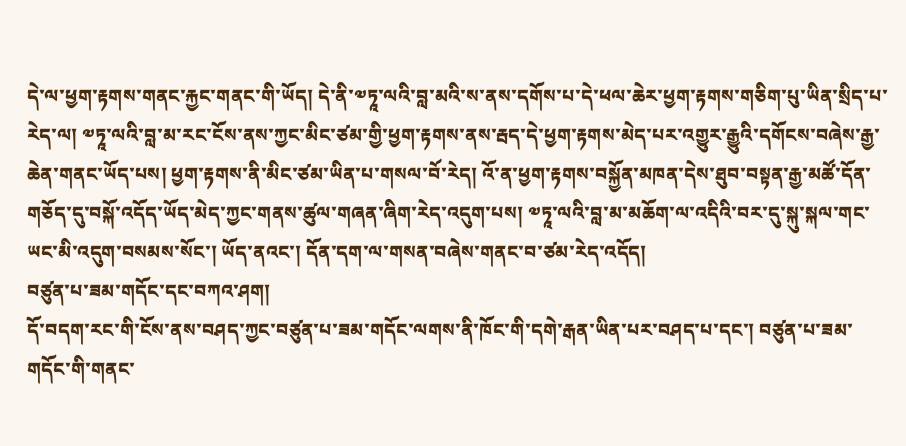དེ་ལ་ཕྱག་རྟགས་གནང་རྐྱང་གནང་གི་ཡོད། དེ་ནི་༧ཏཱ་ལའི་བླ་མའི་ས་ནས་དགོས་པ་དེ་ཕལ་ཆེར་ཕྱག་རྟགས་གཅིག་པུ་ཡིན་སྲིད་པ་རེད་ལ། ༧ཏཱ་ལའི་བླ་མ་རང་ངོས་ནས་ཀྱང་མིང་ཙམ་གྱི་ཕྱག་རྟགས་ནས་རྦད་དེ་ཕྱག་རྟགས་མེད་པར་འགྱུར་རྒྱུའི་དགོངས་བཞེས་རྒྱ་ཆེན་གནང་ཡོད་པས། ཕྱག་རྟགས་ནི་མིང་ཙམ་ཡིན་པ་གསལ་བོ་རེད། འོ་ན་ཕྱག་རྟགས་བསྐྱོན་མཁན་དེས་ཐུབ་བསྟན་རྒྱ་མཚོ་དོན་གཅོད་དུ་བསྐོ་འདོད་ཡོད་མེད་ཀྱང་གནས་ཚུལ་གཞན་ཞིག་རེད་འདུག་པས། ༧ཏཱ་ལའི་བླ་མ་མཆོག་ལ་འདིའི་བར་དུ་སྐུ་སྐལ་གང་ཡང་མི་འདུག་བསམས་སོང་། ཡོད་ནའང་། དོན་དག་ལ་གསན་བཞེས་གནང་བ་ཙམ་རེད་འདོད།
བཙུན་པ་ཟམ་གདོང་དང་བཀའ་ཤག།
དོ་བདག་རང་གི་ངོས་ནས་བཤད་ཀྱང་བཙུན་པ་ཟམ་གདོང་ལགས་ནི་ཁོང་གི་དགེ་རྒན་ཡིན་པར་བཤད་པ་དང་། བཙུན་པ་ཟམ་གདོང་གི་གནང་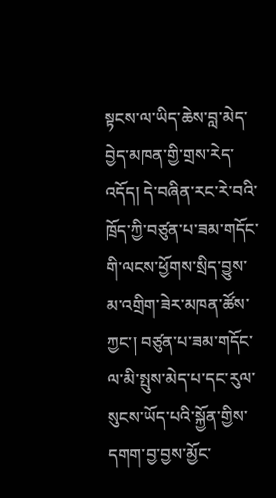སྟངས་ལ་ཡིད་ཆེས་བླ་མེད་བྱེད་མཁན་གྱི་གྲས་རེད་འདོད། དེ་བཞིན་རང་རེ་བའི་ཁྲོད་ཀྱི་བཙུན་པ་ཟམ་གདོང་གི་ལངས་ཕྱོགས་སྲིད་བྱུས་མ་འགྲིག་ཟེར་མཁན་ཚོས་ཀྱང་། བཙུན་པ་ཟམ་གདོང་ལ་མི་སྤུས་མེད་པ་དང་རུལ་སུངས་ཡོད་པའི་སྐྱོན་གྱིས་དགག་བྱ་བྱས་མྱོང་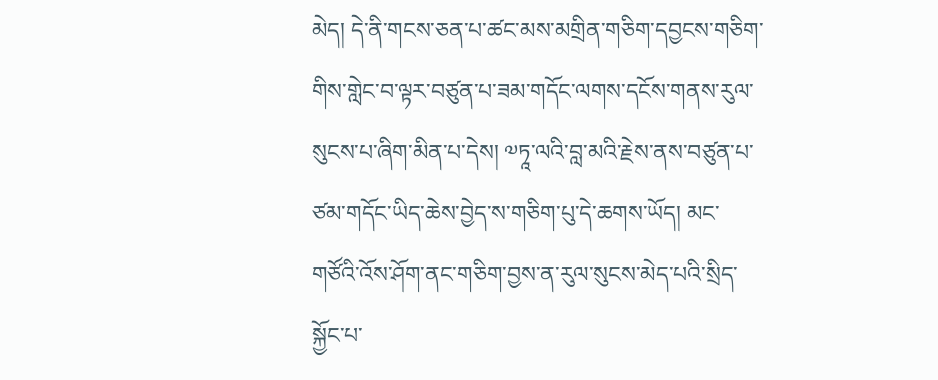མེད། དེ་ནི་གངས་ཅན་པ་ཚང་མས་མགྲིན་གཅིག་དབྱངས་གཅིག་གིས་གླེང་བ་ལྟར་བཙུན་པ་ཟམ་གདོང་ལགས་དངོས་གནས་རུལ་སུངས་པ་ཞིག་མིན་པ་དེས། ༧ཏཱ་ལའི་བླ་མའི་རྗེས་ནས་བཙུན་པ་ཙམ་གདོང་ཡིད་ཆེས་བྱེད་ས་གཅིག་པུ་དེ་ཆགས་ཡོད། མང་གཙོའི་འོས་ཤོག་ནང་གཅིག་བྱས་ན་རུལ་སུངས་མེད་པའི་སྲིད་སྐྱོང་པ་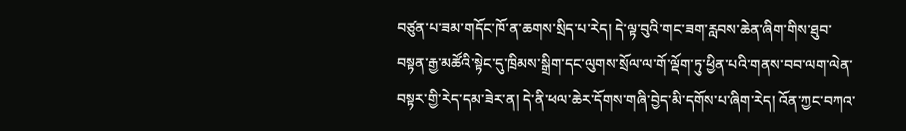བཙུན་པ་ཟམ་གདོང་ཁོ་ན་ཆགས་སྲིད་པ་རེད། དེ་ལྟ་བུའི་གང་ཟག་རླབས་ཆེན་ཞིག་གིས་ཐུབ་བསྟན་རྒྱ་མཚོའི་སྟེང་དུ་ཁྲིམས་སྒྲིག་དང་ལུགས་སྲོལ་ལ་གོ་ལྡོག་ཏུ་ཕྱིན་པའི་གནས་བབ་ལག་ལེན་བསྟར་གྱི་རེད་དམ་ཟེར་ན། དེ་ནི་ཕལ་ཆེར་དོགས་གཞི་བྱེད་མི་དགོས་པ་ཞིག་རེད། འོན་ཀྱང་བཀའ་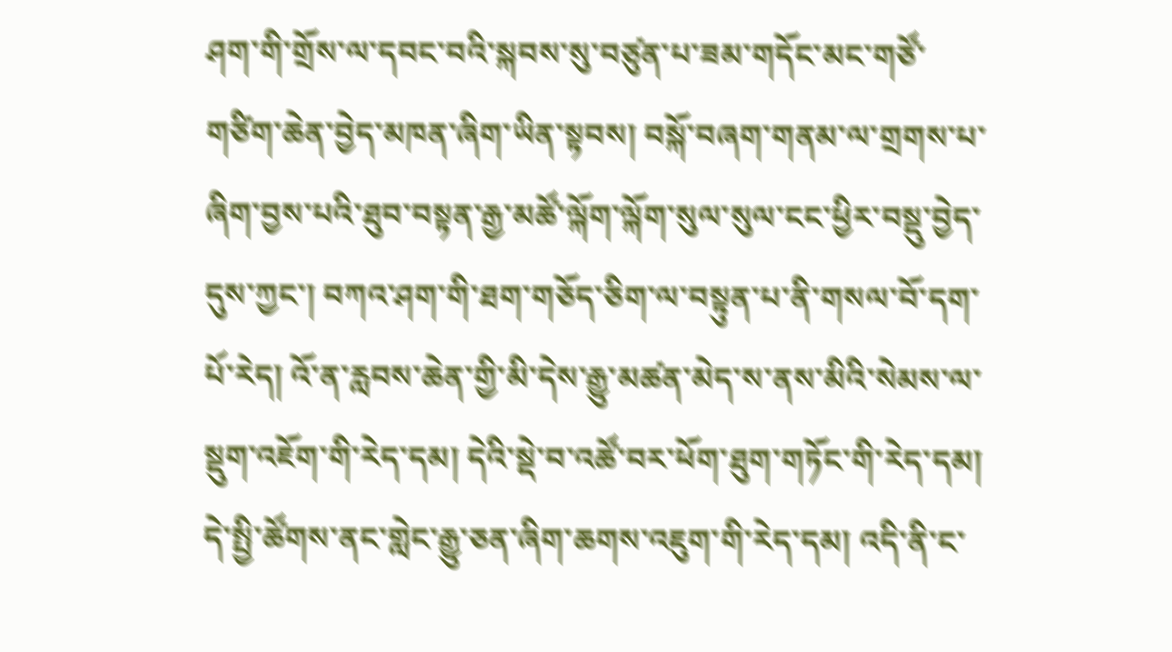ཤག་གི་གྲོས་ལ་དབང་བའི་སྐབས་སུ་བཙུན་པ་ཟམ་གདོང་མང་གཙོ་གཙིག་ཆེན་བྱེད་མཁན་ཞིག་ཡིན་སྟབས། བསྐོ་བཞག་གནམ་ལ་གྲགས་པ་ཞིག་བྱས་པའི་ཐུབ་བསྟན་རྒྱ་མཚོ་ལྐོག་ལྐོག་སུལ་སུལ་ངང་ཕྱིར་བསྡུ་བྱེད་དུས་ཀྱང་། བཀའ་ཤག་གི་ཐག་གཅོད་ཅིག་ལ་བསྟུན་པ་ནི་གསལ་བོ་དག་པོ་རེད། འོ་ན་རླབས་ཆེན་གྱི་མི་དེས་རྒྱུ་མཚན་མེད་ས་ནས་མིའི་སེམས་ལ་སྡུག་འཇོག་གི་རེད་དམ། དེའི་སྡེ་བ་འཚོ་བར་ཕོག་ཐུག་གཏོང་གི་རེད་དམ། དེ་སྤྱི་ཚོགས་ནང་གླེང་རྒྱུ་ཅན་ཞིག་ཆགས་འཇུག་གི་རེད་དམ། འདི་ནི་ང་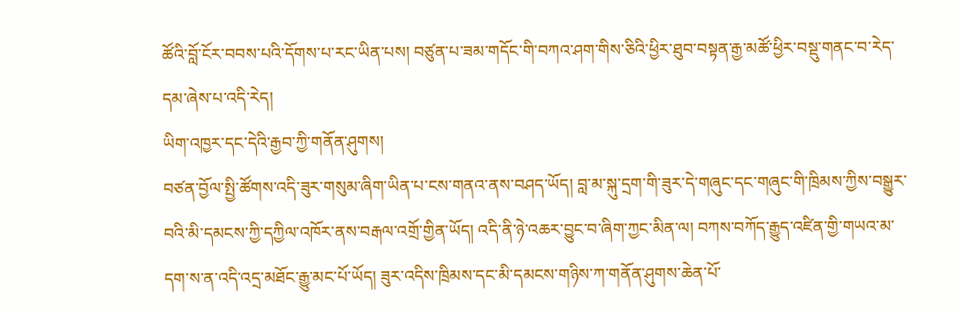ཚོའི་བློ་ངོར་བབས་པའི་དོགས་པ་རང་ཡིན་པས། བཙུན་པ་ཟམ་གདོང་གི་བཀའ་ཤག་གིས་ཅིའི་ཕྱིར་ཐུབ་བསྟན་རྒྱ་མཚོ་ཕྱིར་བསྡུ་གནང་བ་རེད་དམ་ཞེས་པ་འདི་རེད།
ཡིག་འཁྱར་དང་དེའི་རྒྱབ་ཀྱི་གནོན་ཤུགས།
བཙན་བྱོལ་སྤྱི་ཚོགས་འདི་ཟུར་གསུམ་ཞིག་ཡིན་པ་ངས་གནའ་ནས་བཤད་ཡོད། བླ་མ་སྐུ་དྲག་གི་ཟུར་དེ་གཞུང་དང་གཞུང་གི་ཁྲིམས་ཀྱིས་བསྒྱུར་བའི་མི་དམངས་ཀྱི་དཀྱིལ་འཁོར་ནས་བརྒལ་འགྲོ་གྱིན་ཡོད། འདི་ནི་ཉེ་འཆར་བྱུང་བ་ཞིག་ཀྱང་མིན་ལ། བཀས་བཀོད་རྒྱུད་འཛིན་གྱི་གཡའ་མ་དག་ས་ན་འདི་འདྲ་མཐོང་རྒྱུ་མང་པོ་ཡོད། ཟུར་འདིས་ཁྲིམས་དང་མི་དམངས་གཉིས་ཀ་གནོན་ཤུགས་ཆེན་པོ་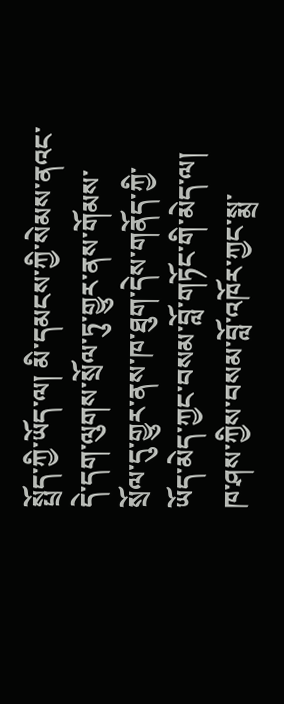སྤྲོད་ཀྱི་ཡོད་ལ། མི་དམངས་ཀྱི་སེམས་ནའང་དེ་དག་ལུགས་སྲོལ་ཏུ་གྱུར་ནས་གོམས་སྲོལ་དུ་གྱུར་ནས་ཁ་ཐུག་དེས་གནོད་ཀྱི་ཡོད་མེད་ཀྱང་བསམ་བློ་གཏོང་གི་མེད་ལ། ཁ་ཤས་ཀྱིས་བསམ་བློ་འཁོར་ཀྱང་སྨྲ་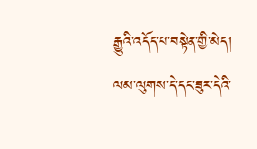རྒྱུའི་འདོད་པ་བསྟེན་གྱི་མེད། ལམ་ལུགས་དེ་དང་ཟུར་དེའི་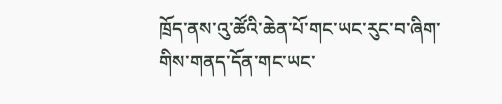ཁྲོད་ནས་འུ་ཚོའི་ཆེན་པོ་གང་ཡང་རུང་བ་ཞིག་གིས་གནད་དོན་གང་ཡང་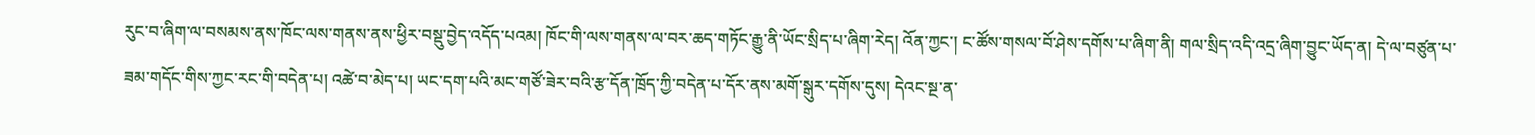རུང་བ་ཞིག་ལ་བསམས་ནས་ཁོང་ལས་གནས་ནས་ཕྱིར་བསྡུ་བྱེད་འདོད་པའམ། ཁོང་གི་ལས་གནས་ལ་བར་ཆད་གཏོང་རྒྱུ་ནི་ཡོང་སྲིད་པ་ཞིག་རེད། འོན་ཀྱང་། ང་ཚོས་གསལ་བོ་ཤེས་དགོས་པ་ཞིག་ནི། གལ་སྲིད་འདི་འདྲ་ཞིག་བྱུང་ཡོད་ན། དེ་ལ་བཙུན་པ་ཟམ་གདོང་གིས་ཀྱང་རང་གི་བདེན་པ། འཚེ་བ་མེད་པ། ཡང་དག་པའི་མང་གཙོ་ཟེར་བའི་རྩ་དོན་ཁྲོད་ཀྱི་བདེན་པ་དོར་ནས་མགོ་སྒུར་དགོས་དུས། དེའང་སྔ་ན་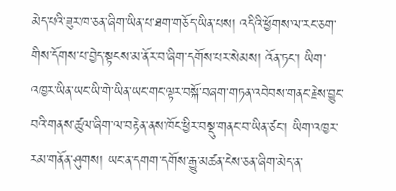མེད་པའི་ཟུར་ཁ་ཅན་ཞིག་ཡིན་པ་ཐག་གཅོད་ཡིན་པས། འདིའི་ཕྱོགས་ལ་རང་ཅག་གིས་དོགས་པ་བྱེད་སྟངས་མ་ནོར་བ་ཞིག་དགོས་པར་སེམས། འོན་ཏང་། ཡིག་འཁྱར་ཡིན་ཡང་ཡི་གེ་ཡིན་ཡང་གང་ལྟར་བསྐོ་བཞག་གཏན་འབེབས་གནང་རྗེས་བྱུང་བའི་གནས་ཚུལ་ཞིག་ལ་བརྟེན་ནས་ཁོང་ཕྱིར་བསྡུ་གནང་བ་ཡིན་ཙང་། ཡིག་འཁྱར་རམ་གནོན་ཤུགས། ཡང་ན་དགག་དགོས་རྒྱུ་མཚན་ངེས་ཅན་ཞིག་མེད་ན་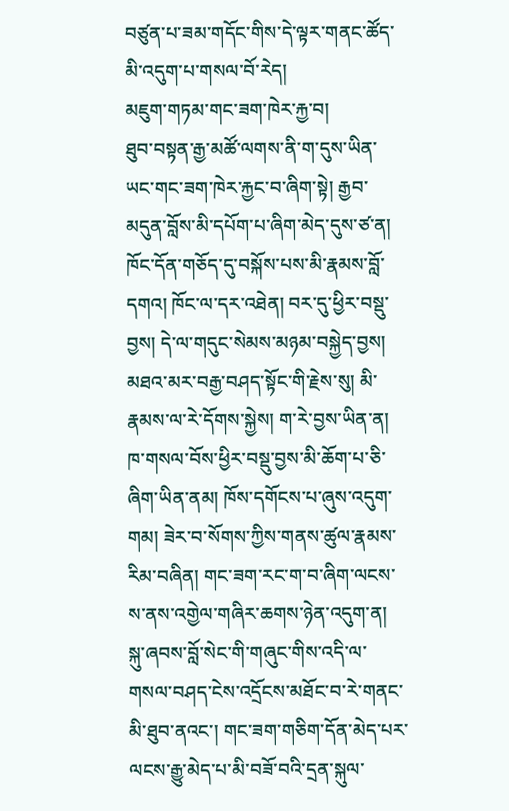བཙུན་པ་ཟམ་གདོང་གིས་དེ་ལྟར་གནང་ཚོད་མི་འདུག་པ་གསལ་བོ་རེད།
མཇུག་གཏམ་གང་ཟག་ཁེར་རྐྱ་བ།
ཐུབ་བསྟན་རྒྱ་མཚོ་ལགས་ནི་ག་དུས་ཡིན་ཡང་གང་ཟག་ཁེར་རྐྱང་བ་ཞིག་སྟེ། རྒྱབ་མདུན་བློས་མི་དཔོག་པ་ཞིག་མེད་དུས་ཙ་ན། ཁོང་དོན་གཅོད་དུ་བསྐོས་པས་མི་རྣམས་བློ་དགའ། ཁོང་ལ་དར་འཐེན། བར་དུ་ཕྱིར་བསྡུ་བྱས། དེ་ལ་གདུང་སེམས་མཉམ་བསྐྱེད་བྱས། མཐའ་མར་བརྒྱ་བཤད་སྟོང་གི་རྗེས་སུ། མི་རྣམས་ལ་རེ་དོགས་སྐྱེས། ག་རེ་བྱས་ཡིན་ན། ཁ་གསལ་བོས་ཕྱིར་བསྡུ་བྱས་མི་ཆོག་པ་ཅི་ཞིག་ཡིན་ནམ། ཁོས་དགོངས་པ་ཞུས་འདུག་གམ། ཟེར་བ་སོགས་ཀྱིས་གནས་ཚུལ་རྣམས་རིམ་བཞིན། གང་ཟག་རང་ག་བ་ཞིག་ལངས་ས་ནས་འགྱེལ་གཞིར་ཆགས་ཉེན་འདུག་ན། སྐུ་ཞབས་བློ་སེང་གི་གཞུང་གིས་འདི་ལ་གསལ་བཤད་ངེས་འདྲོངས་མཐོང་བ་རེ་གནང་མི་ཐུབ་ནའང་། གང་ཟག་གཅིག་དོན་མེད་པར་ལངས་རྒྱུ་མེད་པ་མི་བཟོ་བའི་དྲན་སྐུལ་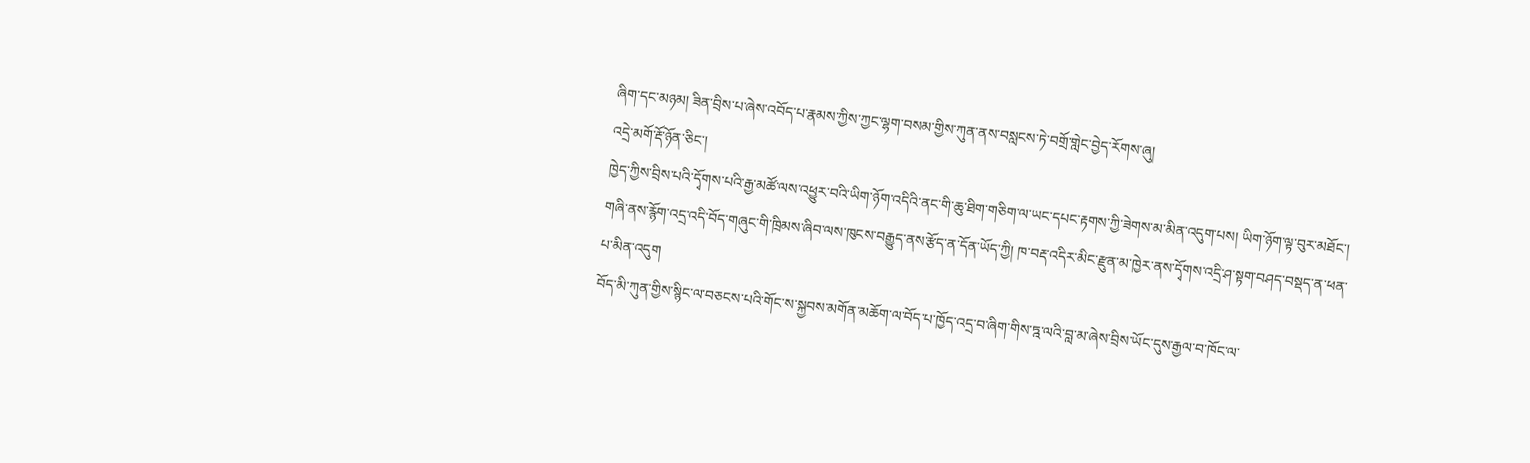ཞིག་དང་མཉམ། ཟིན་བྲིས་པ་ཞེས་འབོད་པ་རྣམས་ཀྱིས་ཀྱང་ལྷག་བསམ་གྱིས་ཀུན་ནས་བསླངས་ཏེ་བགྲོ་གླེང་བྱེད་རོགས་ཞུ།
འདྲེ་མགོ་རྡོ་ཉོན་ཅིང་།
ཁྱེད་ཀྱིས་བྲིས་པའི་དྭོགས་པའི་རྒྱ་མཚོ་ལས་འཕྱུར་བའི་ཡིག་ཉོག་འདིའི་ནང་གི་ཆུ་ཐིག་གཅིག་ལ་ཡང་དཔང་རྟགས་ཀྱི་ཟེགས་མ་མིན་འདུག་པས། ཡིག་ཉོག་ལྟ་བུར་མཐོང་། གཞི་ནས་རྙོག་འདྲ་འདི་བོད་གཞུང་གི་ཁྲིམས་ཞིབ་ལས་ཁུངས་བརྒྱུད་ནས་རྩོད་ན་དོན་ཡོད་ཀྱི། ཁ་བརྡ་འདིར་མིང་རྫུན་མ་ཁྱེར་ནས་དྭོགས་འདྲི་ཤ་སྟག་བཤད་བསྡད་ན་ཕན་པ་མིན་འདུག
བོད་མི་ཀུན་གྱིས་སྙིང་ལ་བཅངས་པའི་གོང་ས་སྐྱབས་མགོན་མཆོག་ལ་བོད་པ་ཁྱོད་འདྲ་བ་ཞིག་གིས་ཏྰ་ལའི་བླ་མ་ཞེས་བྲིས་ཡོང་དུས་རྒྱལ་བ་ཁོང་ལ་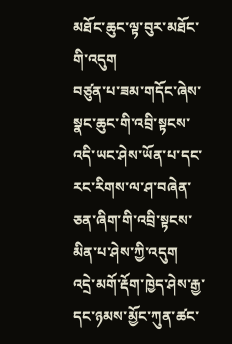མཐོང་ཆུང་ལྟ་བུར་མཐོང་གི་འདུག
བཙུན་པ་ཟམ་གདོང་ཞེས་སྣང་ཆུང་གི་འབྲི་སྟངས་འདི་ཡང་ཤེས་ཡོན་པ་དང་རང་རིགས་ལ་ཤ་བཞེན་ཅན་ཞིག་གི་འབྲི་སྟངས་མིན་པ་ཤེས་ཀྱི་འདུག
འདྲེ་མགོ་རྡོག་ཁྱེད་ཤེས་རྒྱ་དང་ཉམས་མྱོང་ཀུན་ཚང་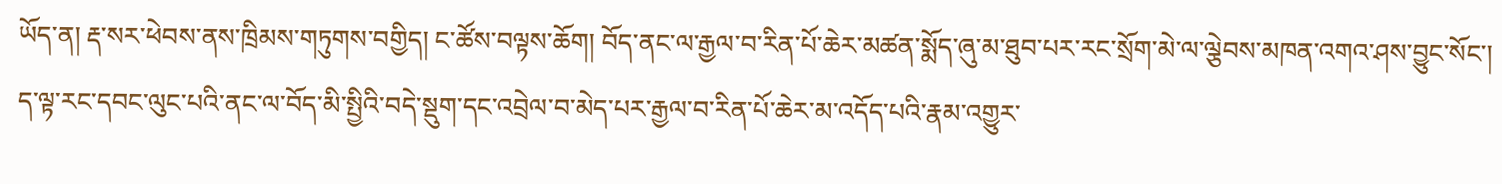ཡོད་ན། རྡ་སར་ཕེབས་ནས་ཁྲིམས་གཏུགས་བགྱིད། ང་ཚོས་བལྟས་ཆོག། བོད་ནང་ལ་རྒྱལ་བ་རིན་པོ་ཆེར་མཚན་སྨོད་ཞུ་མ་ཐུབ་པར་རང་སྲོག་མེ་ལ་ལྕེབས་མཁན་འགའ་ཤས་བྱུང་སོང་། ད་ལྟ་རང་དབང་ལུང་པའི་ནང་ལ་བོད་མི་སྤྱིའི་བདེ་སྡུག་དང་འབྲེལ་བ་མེད་པར་རྒྱལ་བ་རིན་པོ་ཆེར་མ་འདོད་པའི་རྣམ་འགྱུར་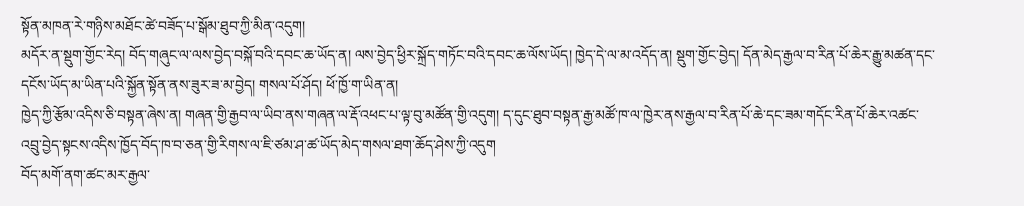སྟོན་མཁན་རེ་གཉིས་མཐོང་ཚེ་བཟོད་པ་སྒོམ་ཐུབ་ཀྱི་མིན་འདུག།
མདོར་ན་སྡུག་གྱོང་རེད། བོད་གཞུང་ལ་ལས་བྱེད་བསྐོ་བའི་དབང་ཆ་ཡོད་ན། ལས་བྱེད་ཕྱིར་སྐྲོད་གཏོང་བའི་དབང་ཆ་ལོས་ཡོད། ཁྱེད་དེ་ལ་མ་འདོད་ན། སྡུག་གྱོང་བྱེད། དོན་མེད་རྒྱལ་བ་རིན་པོ་ཆེར་རྒྱུ་མཚན་དང་དངོས་ཡོད་མ་ཡིན་པའི་སྐྱོན་སྟོན་ནས་ཟུར་ཟ་མ་བྱེད། གསལ་པོ་ཤོད། ཕོ་ཁྱོ་ག་ཡིན་ན།
ཁྱེད་ཀྱི་རྩོམ་འདིས་ཅི་བསྟན་ཞེས་ན། གཞན་གྱི་རྒྱབ་ལ་ཡིབ་ནས་གཞན་ལ་རྡོ་འཕང་པ་ལྟ་བུ་མཚོན་གྱི་འདུག། ད་དུང་ཐུབ་བསྟན་རྒྱ་མཚོ་ཁ་ལ་ཁྱེར་ནས་རྒྱལ་བ་རིན་པོ་ཆེ་དང་ཟམ་གདོང་རིན་པོ་ཆེར་འཚང་འབྲུ་བྱེད་སྟངས་འདིས་ཁྱོད་བོད་ཁ་བ་ཅན་གྱི་རིགས་ལ་ཇི་ཙམ་ཤ་ཚ་ཡོད་མེད་གསལ་ཐག་ཆོད་ཤེས་ཀྱི་འདུག
བོད་མགོ་ནག་ཚང་མར་རྒྱལ་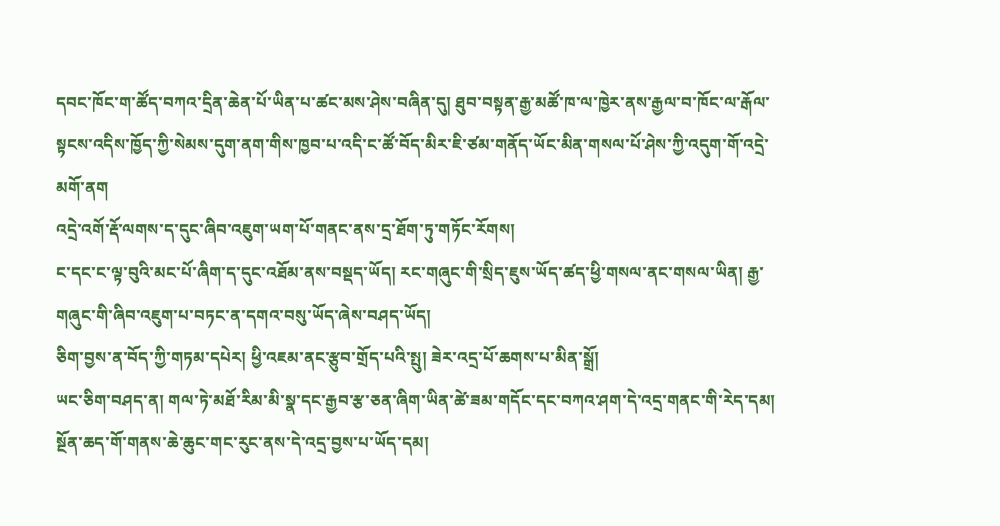དབང་ཁོང་ག་ཚོད་བཀའ་དྲིན་ཆེན་པོ་ཡིན་པ་ཚང་མས་ཤེས་བཞིན་དུ། ཐུབ་བསྟན་རྒྱ་མཚོ་ཁ་ལ་ཁྱེར་ནས་རྒྱལ་བ་ཁོང་ལ་རྒོལ་སྟངས་འདིས་ཁྱོད་ཀྱི་སེམས་དུག་ནག་གིས་ཁྱབ་པ་འདི་ང་ཚོ་བོད་མིར་ཇི་ཙམ་གནོད་ཡོང་མིན་གསལ་པོ་ཤེས་ཀྱི་འདུག་གོ་འདྲེ་མགོ་ནག
འདྲེ་འགོ་རྡོ་ལགས་ད་དུང་ཞིབ་འཇུག་ཡག་པོ་གནང་ནས་དྲ་ཐོག་ཏུ་གཏོང་རོགས།
ང་དང་ང་ལྟ་བུའི་མང་པོ་ཞིག་ད་དུང་འཐོམ་ནས་བསྡད་ཡོད། རང་གཞུང་གི་སྲིད་ཇུས་ཡོད་ཚད་ཕྱི་གསལ་ནང་གསལ་ཡིན། རྒྱ་གཞུང་གི་ཞིབ་འཇུག་པ་བཏང་ན་དགའ་བསུ་ཡོད་ཞེས་བཤད་ཡོད།
ཅིག་བྱས་ན་བོད་ཀྱི་གཏམ་དཔེར། ཕྱི་འཇམ་ནང་རྩུབ་གྲོད་པའི་སྤུ། ཟེར་འདྲ་པོ་ཆགས་པ་མིན་སྒྲོ།
ཡང་ཅིག་བཤད་ན། གལ་ཏེ་མཐོ་རིམ་མི་སྣ་དང་རྒྱབ་རྩ་ཅན་ཞིག་ཡིན་ཚེ་ཟམ་གདོང་དང་བཀའ་ཤག་དེ་འདྲ་གནང་གི་རེད་དམ། སྔོན་ཆད་གོ་གནས་ཆེ་ཆུང་གང་རུང་ནས་དེ་འདྲ་བྱས་པ་ཡོད་དམ།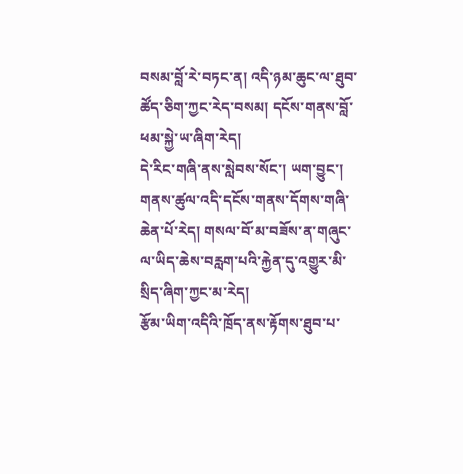བསམ་བློ་རེ་བཏང་ན། འདི་ཉམ་ཆུང་ལ་ཐུབ་ཚོད་ཅིག་ཀྱང་རེད་བསམ། དངོས་གནས་བློ་ཕམ་སྐྱེ་ཡ་ཞིག་རེད།
དེ་རིང་གཞི་ནས་སླེབས་སོང་། ཡག་བྱུང་།
གནས་ཚུལ་འདི་དངོས་གནས་དོགས་གཞི་ཆེན་པོ་རེད། གསལ་བོ་མ་བཟོས་ན་གཞུང་ལ་ཡིད་ཆེས་བརླག་པའི་རྐྱེན་དུ་འགྱུར་མི་སྲིད་ཞིག་ཀྱང་མ་རེད།
རྩོམ་ཡིག་འདིའི་ཁྲོད་ནས་རྟོགས་ཐུབ་པ་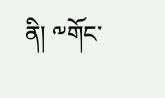ནི། ༸གོང་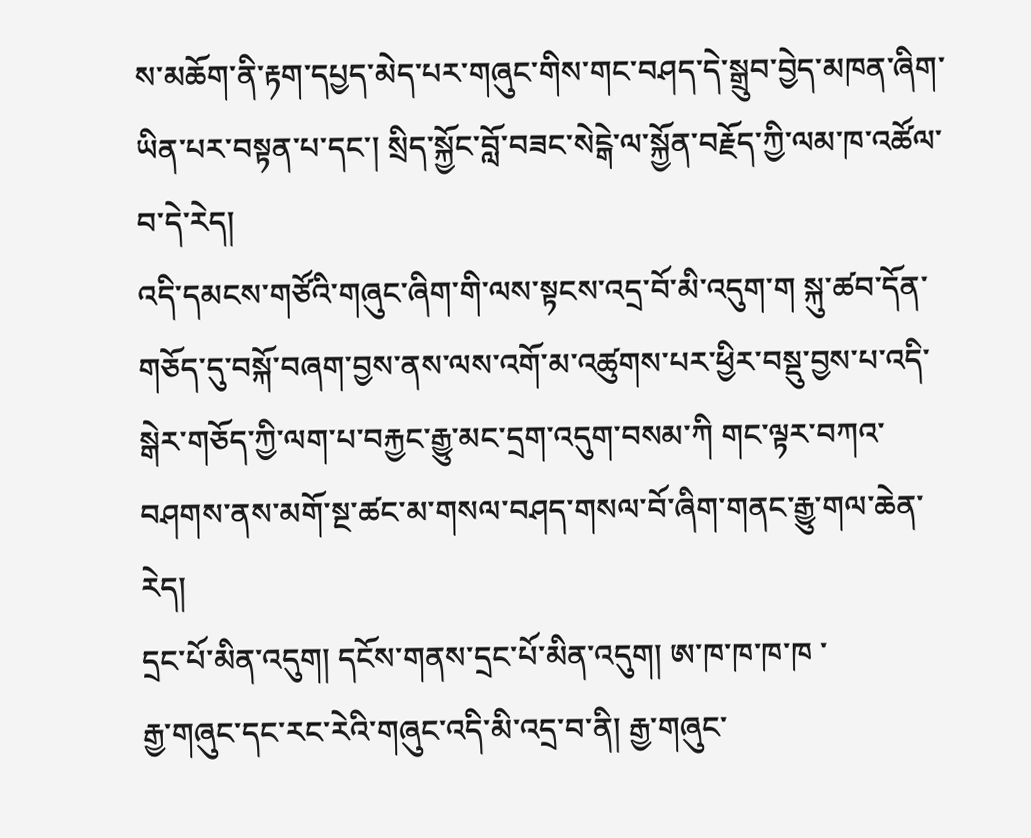ས་མཆོག་ནི་རྟག་དཔྱད་མེད་པར་གཞུང་གིས་གང་བཤད་དེ་སྒྲུབ་བྱེད་མཁན་ཞིག་ཡིན་པར་བསྟན་པ་དང་། སྲིད་སྐྱོང་བློ་བཟང་སེངྒེ་ལ་སྐྱོན་བརྗོད་ཀྱི་ལམ་ཁ་འཚོལ་བ་དེ་རེད།
འདི་དམངས་གཙོའི་གཞུང་ཞིག་གི་ལས་སྟངས་འདྲ་བོ་མི་འདུག་ག སྐུ་ཚབ་དོན་གཅོད་དུ་བསྐོ་བཞག་བྱས་ནས་ལས་འགོ་མ་འཚུགས་པར་ཕྱིར་བསྡུ་བྱས་པ་འདི་སྒེར་གཅོད་ཀྱི་ལག་པ་བརྐྱང་རྒྱུ་མང་དྲག་འདུག་བསམ་ཀི གང་ལྟར་བཀའ་བཤགས་ནས་མགོ་སྔ་ཚང་མ་གསལ་བཤད་གསལ་བོ་ཞིག་གནང་རྒྱུ་གལ་ཆེན་རེད།
དྲང་པོ་མིན་འདུག། དངོས་གནས་དྲང་པོ་མིན་འདུག། ཨ་ཁ་ཁ་ཁ་ཁ ་
རྒྱ་གཞུང་དང་རང་རེའི་གཞུང་འདི་མི་འདྲ་བ་ནི། རྒྱ་གཞུང་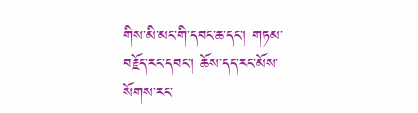གིས་མི་མང་གི་དབང་ཆ་དང་། གཏམ་བརྗོད་རང་དབང་། ཆོས་དད་རང་མོས་སོགས་རང་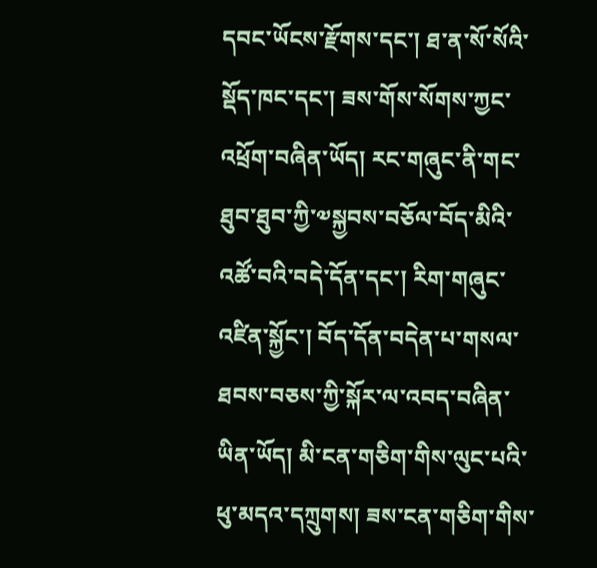དབང་ཡོངས་རྫོགས་དང་། ཐ་ན་སོ་སོའི་སྡོད་ཁང་དང་། ཟས་གོས་སོགས་ཀྱང་འཕྲོག་བཞིན་ཡོད། རང་གཞུང་ནི་གང་ཐུབ་ཐུབ་ཀྱི་༧སྐྱབས་བཅོལ་བོད་མིའི་འཚོ་བའི་བདེ་དོན་དང་། རིག་གཞུང་འཛིན་སྐྱོང་། བོད་དོན་བདེན་པ་གསལ་ཐབས་བཅས་ཀྱི་སྐོར་ལ་འབད་བཞིན་ཡིན་ཡོད། མི་ངན་གཅིག་གིས་ལུང་པའི་ཕུ་མདའ་དཀྲུགས། ཟས་ངན་གཅིག་གིས་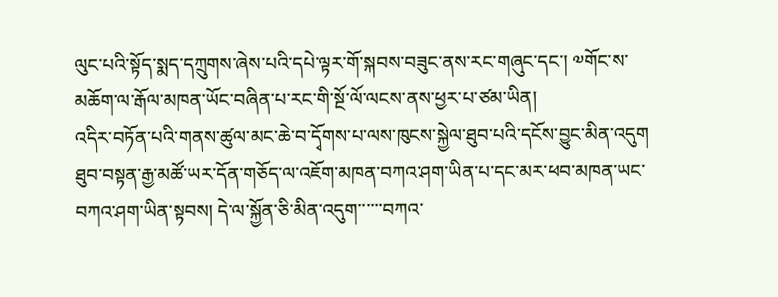ལུང་པའི་སྟོད་སྨད་དཀྲུགས་ཞེས་པའི་དཔེ་ལྟར་གོ་སྐབས་བཟུང་ནས་རང་གཞུང་དང་། ༧གོང་ས་མཆོག་ལ་རྒོལ་མཁན་ཡོང་བཞིན་པ་རང་གི་སྔོ་ལོ་ལངས་ནས་ཕྱར་པ་ཙམ་ཡིན།
འདིར་བཏོན་པའི་གནས་ཚུལ་མང་ཆེ་བ་དྭོགས་པ་ལས་ཁུངས་སྐྱེལ་ཐུབ་པའི་དངོས་བྱུང་མིན་འདུག
ཐུབ་བསྟན་རྒྱ་མཚོ་ཡར་དོན་གཅོད་ལ་འཇོག་མཁན་བཀའ་ཤག་ཡིན་པ་དང་མར་ཕབ་མཁན་ཡང་བཀའ་ཤག་ཡིན་སྟབས། དེ་ལ་སྐྱོན་ཅི་མིན་འདུག་་་་་་བཀའ་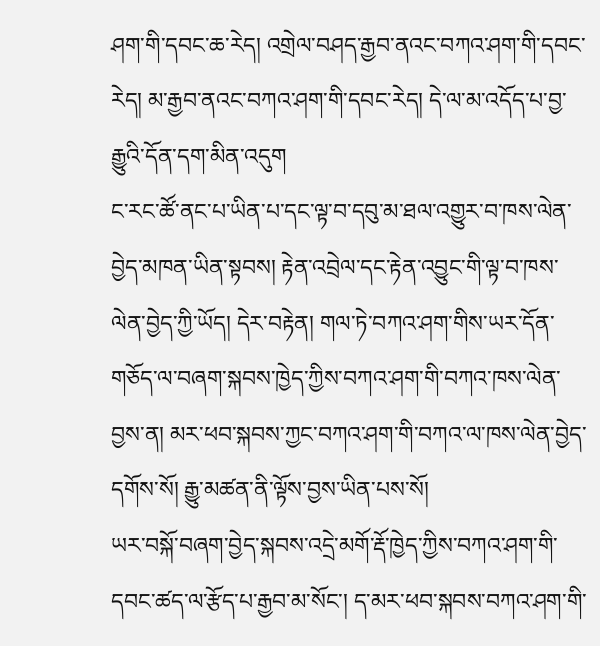ཤག་གི་དབང་ཆ་རེད། འགྲེལ་བཤད་རྒྱབ་ནའང་བཀའ་ཤག་གི་དབང་རེད། མ་རྒྱབ་ནའང་བཀའ་ཤག་གི་དབང་རེད། དེ་ལ་མ་འདོད་པ་བྱ་རྒྱུའི་དོན་དག་མིན་འདུག
ང་རང་ཚོ་ནང་པ་ཡིན་པ་དང་ལྟ་བ་དབུ་མ་ཐལ་འགྱུར་བ་ཁས་ལེན་བྱེད་མཁན་ཡིན་སྟབས། རྟེན་འབྲེལ་དང་རྟེན་འབྱུང་གི་ལྟ་བ་ཁས་ལེན་བྱེད་ཀྱི་ཡོད། དེར་བརྟེན། གལ་ཏེ་བཀའ་ཤག་གིས་ཡར་དོན་གཅོད་ལ་བཞག་སྐབས་ཁྱེད་ཀྱིས་བཀའ་ཤག་གི་བཀའ་ཁས་ལེན་བྱས་ན། མར་ཕབ་སྐབས་ཀྱང་བཀའ་ཤག་གི་བཀའ་ལ་ཁས་ལེན་བྱེད་དགོས་སོ། རྒྱུ་མཚན་ནི་ལྟོས་བྱས་ཡིན་པས་སོ།
ཡར་བསྐོ་བཞག་བྱེད་སྐབས་འདྲེ་མགོ་རྡོ་ཁྱེད་ཀྱིས་བཀའ་ཤག་གི་དབང་ཚད་ལ་རྩོད་པ་རྒྱབ་མ་སོང་། ད་མར་ཕབ་སྐབས་བཀའ་ཤག་གི་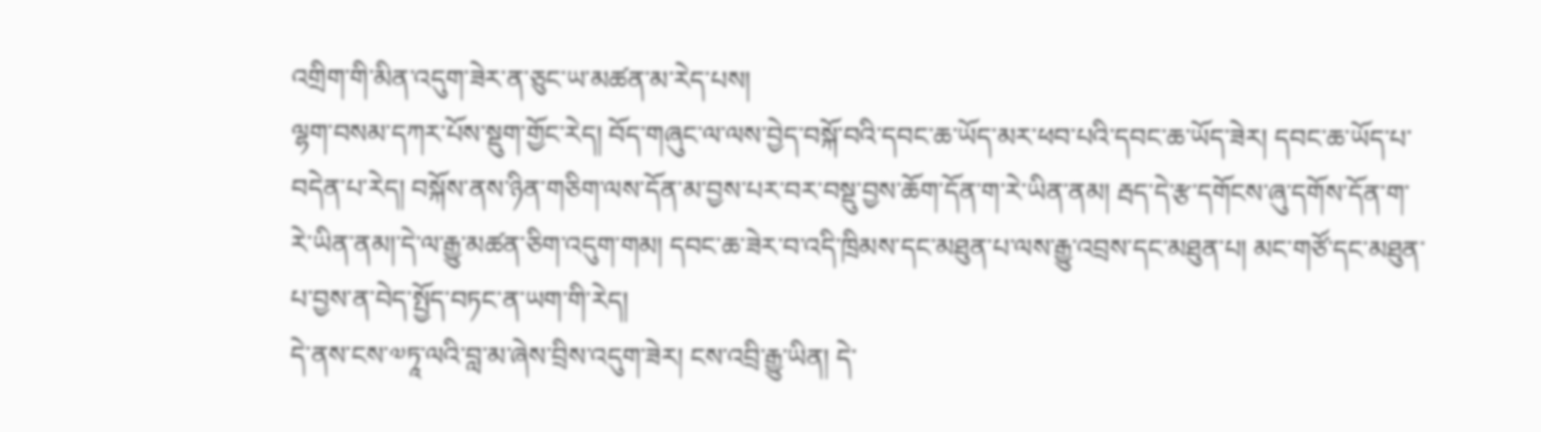འགྲིག་གི་མིན་འདུག་ཟེར་ན་ཅུང་ཡ་མཚན་མ་རེད་པས།
ལྷག་བསམ་དཀར་པོས་སྡུག་གྱོང་རེད། བོད་གཞུང་ལ་ལས་བྱེད་བསྐོ་བའི་དབང་ཆ་ཡོད་མར་ཕབ་པའི་དབང་ཆ་ཡོད་ཟེར། དབང་ཆ་ཡོད་པ་བདེན་པ་རེད། བསྐོས་ནས་ཉིན་གཅིག་ལས་དོན་མ་བྱས་པར་བར་བསྡུ་བྱས་ཆོག་དོན་ག་རེ་ཡིན་ནམ། རྦད་དེ་རྩ་དགོངས་ཞུ་དགོས་དོན་ག་རེ་ཡིན་ནམ།་དེ་ལ་རྒྱུ་མཚན་ཅིག་འདུག་གམ། དབང་ཆ་ཟེར་བ་འདི་ཁྲིམས་དང་མཐུན་པ་ལས་རྒྱུ་འབྲས་དང་མཐུན་པ། མང་གཙོ་དང་མཐུན་པ་བྱས་ན་བེད་སྤྱོད་བཏང་ན་ཡག་གི་རེད།
དེ་ནས་ངས་༧ཏཱ་ལའི་བླ་མ་ཞེས་བྲིས་འདུག་ཟེར། ངས་འབྲི་རྒྱུ་ཡིན། དེ་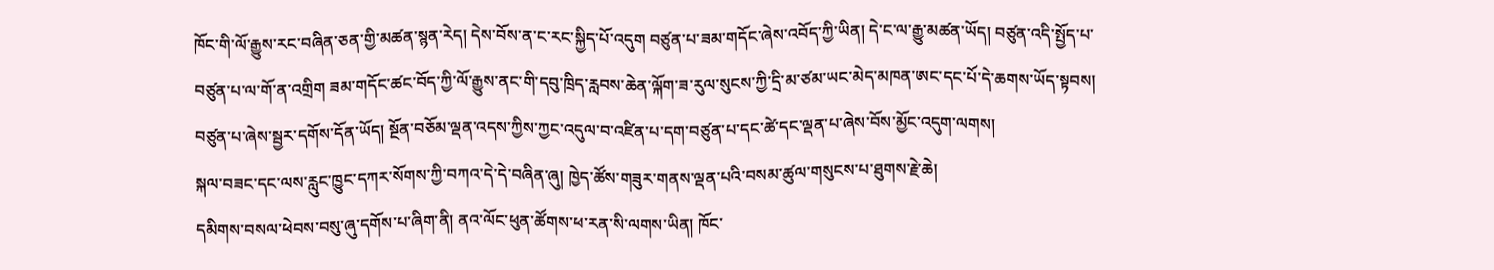ཁོང་གི་ལོ་རྒྱུས་རང་བཞིན་ཅན་གྱི་མཚན་སྙན་རེད། དེས་བོས་ན་ང་རང་སྐྱིད་པོ་འདུག བཙུན་པ་ཟམ་གདོང་ཞེས་འབོད་ཀྱི་ཡིན། དེ་ང་ལ་རྒྱུ་མཚན་ཡོད། བཙུན་འདི་སྤྱོད་པ་བཙུན་པ་ལ་གོ་ན་འགྲིག ཟམ་གདོང་ཚང་བོད་ཀྱི་ལོ་རྒྱུས་ནང་གི་དབུ་ཁྲིད་རླབས་ཆེན་ལྐོག་ཟ་རུལ་སུངས་ཀྱི་དྲི་མ་ཙམ་ཡང་མེད་མཁན་ཨང་དང་པོ་དེ་ཆགས་ཡོད་སྟབས། བཙུན་པ་ཞེས་སྦྱར་དགོས་དོན་ཡོད། སྔོན་བཅོམ་ལྡན་འདས་ཀྱིས་ཀྱང་འདུལ་བ་འཛིན་པ་དག་བཙུན་པ་དང་ཚེ་དང་ལྡན་པ་ཞེས་བོས་མྱོང་འདུག་ལགས།
སྐལ་བཟང་དང་ལས་རླུང་ཁྱུང་དཀར་སོགས་ཀྱི་བཀའ་དེ་དེ་བཞིན་ཞུ། ཁྱེད་ཚོས་གཟུར་གནས་ལྡན་པའི་བསམ་ཚུལ་གསུངས་པ་ཐུགས་རྗེ་ཆེ།
དམིགས་བསལ་ཕེབས་བསུ་ཞུ་དགོས་པ་ཞིག་ནི། ནའ་ལོང་ཕུན་ཚོགས་ཕ་རན་སི་ལགས་ཡིན། ཁོང་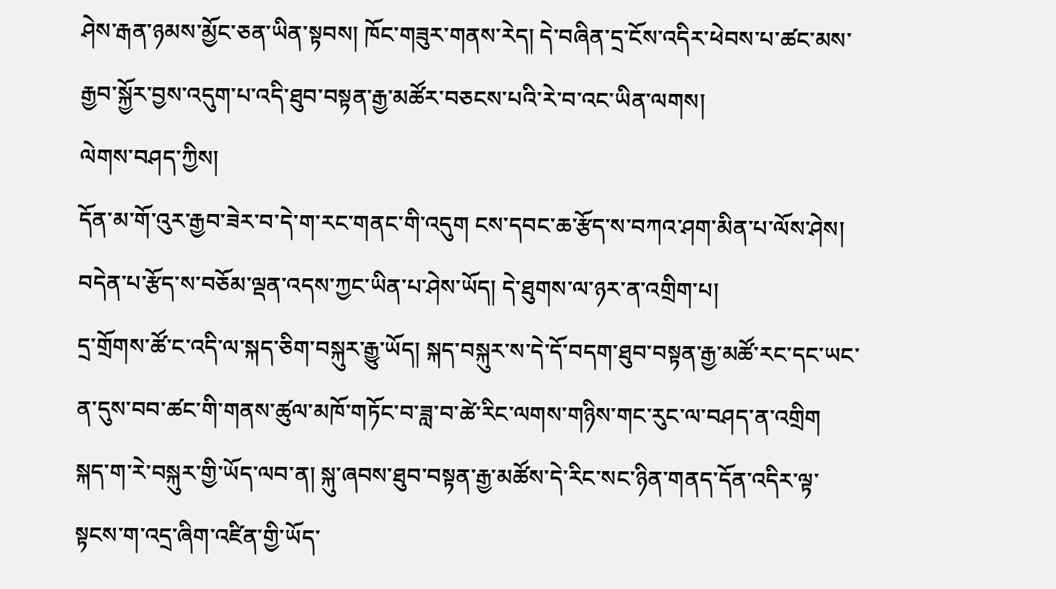ཤེས་རྒན་ཉམས་མྱོང་ཅན་ཡིན་སྟབས། ཁོང་གཟུར་གནས་རེད། དེ་བཞིན་དྲ་ངོས་འདིར་ཕེབས་པ་ཚང་མས་རྒྱབ་སྐྱོར་བྱས་འདུག་པ་འདི་ཐུབ་བསྟན་རྒྱ་མཚོར་བཅངས་པའི་རེ་བ་འང་ཡིན་ལགས།
ལེགས་བཤད་ཀྱིས།
དོན་མ་གོ་འུར་རྒྱབ་ཟེར་བ་དེ་ག་རང་གནང་གི་འདུག ངས་དབང་ཆ་རྩོད་ས་བཀའ་ཤག་མིན་པ་ལོས་ཤེས། བདེན་པ་རྩོད་ས་བཅོམ་ལྡན་འདས་ཀྱང་ཡིན་པ་ཤེས་ཡོད། དེ་ཐུགས་ལ་ཉར་ན་འགྲིག་པ།
དྲ་གྲོགས་ཚོ་ང་འདི་ལ་སྐད་ཅིག་བསྐུར་རྒྱུ་ཡོད། སྐད་བསྐུར་ས་དེ་དོ་བདག་ཐུབ་བསྟན་རྒྱ་མཚོ་རང་དང་ཡང་ན་དུས་བབ་ཚང་གི་གནས་ཚུལ་མཁོ་གཏོང་བ་ཟླ་བ་ཚེ་རིང་ལགས་གཉིས་གང་རུང་ལ་བཤད་ན་འགྲིག
སྐད་ག་རེ་བསྐུར་གྱི་ཡོད་ལབ་ན། སྐུ་ཞབས་ཐུབ་བསྟན་རྒྱ་མཚོས་དེ་རིང་སང་ཉིན་གནད་དོན་འདིར་ལྟ་སྟངས་ག་འདྲ་ཞིག་འཛིན་གྱི་ཡོད་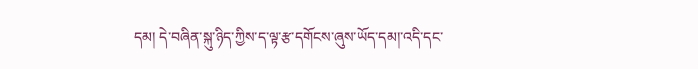དམ། དེ་བཞིན་སྐུ་ཉིད་ཀྱིས་ད་ལྟ་རྩ་དགོངས་ཞུས་ཡོད་དམ།་འདི་དང་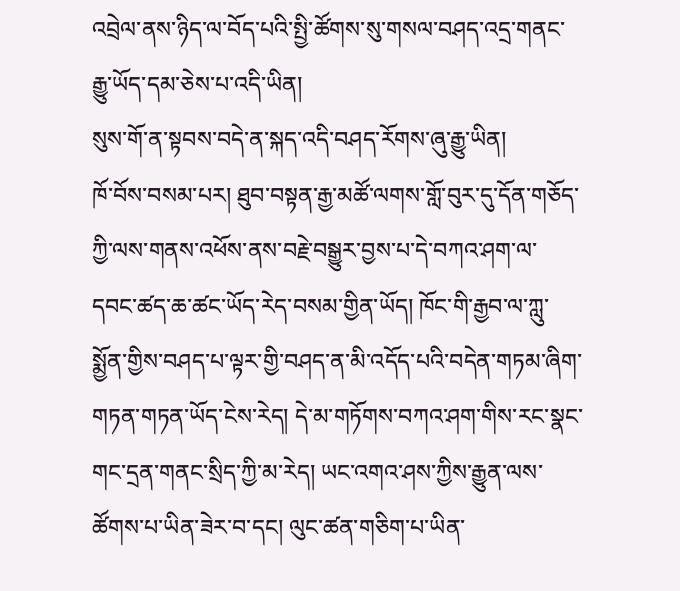འབྲེལ་ནས་ཉིད་ལ་བོད་པའི་སྤྱི་ཚོགས་སུ་གསལ་བཤད་འདྲ་གནང་རྒྱུ་ཡོད་དམ་ཅེས་པ་འདི་ཡིན།
སུས་གོ་ན་སྟབས་བདེ་ན་སྐད་འདི་བཤད་རོགས་ཞུ་རྒྱུ་ཡིན།
ཁོ་བོས་བསམ་པར། ཐུབ་བསྟན་རྒྱ་མཚོ་ལགས་གློ་བུར་དུ་དོན་གཅོད་ཀྱི་ལས་གནས་འཕོས་ནས་བརྗེ་བསྒྱུར་བྱས་པ་དེ་བཀའ་ཤག་ལ་དབང་ཚད་ཆ་ཚང་ཡོད་རེད་བསམ་གྱིན་ཡོད། ཁོང་གི་རྒྱབ་ལ་ཀླུ་སྨྱོན་གྱིས་བཤད་པ་ལྟར་གྱི་བཤད་ན་མི་འདོད་པའི་བདེན་གཏམ་ཞིག་གཏན་གཏན་ཡོད་ངེས་རེད། དེ་མ་གཏོགས་བཀའ་ཤག་གིས་རང་སྣང་གང་དྲན་གནང་སྲིད་ཀྱི་མ་རེད། ཡང་འགའ་ཤས་ཀྱིས་རྒྱུན་ལས་ཚོགས་པ་ཡིན་ཟེར་བ་དང། ལུང་ཚན་གཅིག་པ་ཡིན་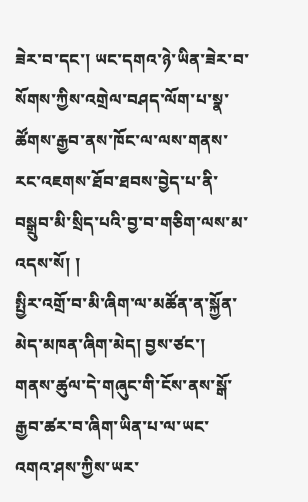ཟེར་བ་དང་། ཡང་དགའ་ཉེ་ཡིན་ཟེར་བ་སོགས་ཀྱིས་འགྲེལ་བཤད་ལོག་པ་སྣ་ཚོགས་རྒྱབ་ནས་ཁོང་ལ་ལས་གནས་རང་འཇགས་ཐོབ་ཐབས་བྱེད་པ་ནི་བསྒྲུབ་མི་སྲིད་པའི་བྱ་བ་གཅིག་ལས་མ་འདས་སོ། །
སྤྱིར་འགྲོ་བ་མི་ཞིག་ལ་མཚོན་ན་སྐྱོན་མེད་མཁན་ཞིག་མེད། བྱས་ཙང་། གནས་ཚུལ་དེ་གཞུང་གི་ངོས་ནས་སྒོ་རྒྱབ་ཚར་བ་ཞིག་ཡིན་པ་ལ་ཡང་འགའ་ཤས་ཀྱིས་ཡར་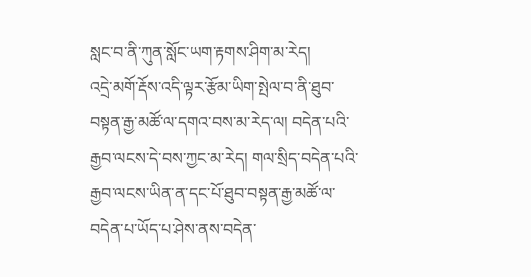སླང་བ་ནི་ཀུན་སློང་ཡག་རྟགས་ཤིག་མ་རེད།
འདྲེ་མགོ་རྡོས་འདི་ལྟར་རྩོམ་ཡིག་སྤེལ་བ་ནི་ཐུབ་བསྟན་རྒྱ་མཚོ་ལ་དགའ་བས་མ་རེད་ལ། བདེན་པའི་རྒྱབ་ལངས་དེ་བས་ཀྱང་མ་རེད། གལ་སྲིད་བདེན་པའི་རྒྱབ་ལངས་ཡིན་ན་དང་པོ་ཐུབ་བསྟན་རྒྱ་མཚོ་ལ་བདེན་པ་ཡོད་པ་ཤེས་ནས་བདེན་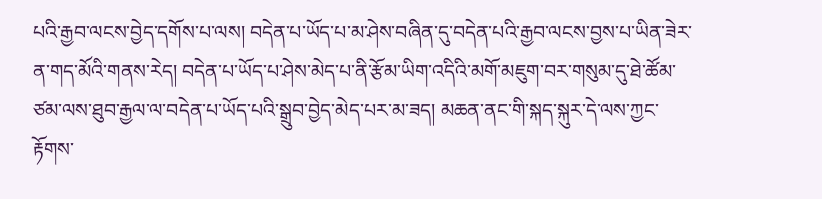པའི་རྒྱབ་ལངས་བྱེད་དགོས་པ་ལས། བདེན་པ་ཡོད་པ་མ་ཤེས་བཞིན་དུ་བདེན་པའི་རྒྱབ་ལངས་བྱས་པ་ཡིན་ཟེར་ན་གད་མོའི་གནས་རེད། བདེན་པ་ཡོད་པ་ཤེས་མེད་པ་ནི་རྩོམ་ཡིག་འདིའི་མགོ་མཇུག་བར་གསུམ་དུ་ཐེ་ཚོམ་ཙམ་ལས་ཐུབ་རྒྱལ་ལ་བདེན་པ་ཡོད་པའི་སྒྲུབ་བྱེད་མེད་པར་མ་ཟད། མཆན་ནང་གི་སྐད་སྐུར་དེ་ལས་ཀྱང་རྟོགས་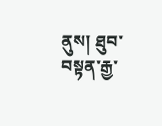ནུས། ཐུབ་བསྟན་རྒྱ་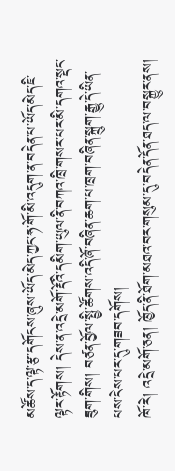མཚོས་ད་ལྟ་རྩ་དགོངས་ཞུས་ཡོད་མེད་ཀྱང་ཧ་གོ་མི་འདུག་ན་བདེན་པ་ཡོད་མེད་ཇི་ལྟར་རྟོགས། དེས་ན་འདྲེ་མགོ་རྡོའི་དམིག་ཡུལ་ནི་བཀའ་ཁྲི་གསར་པར་མི་དགའ་སྡང་ཟུག་གིས། བཙན་བྱོལ་སྤྱི་ཚོགས་འདི་ཞོ་བཞིན་ཆག་པ་ཁྲག་བཞིན་སྐྲུག་རྒྱུ་དེ་ཡིན་པས་ངེས་པར་དུ་གཟབ་དགོས།
ཁོ་རེ། འདྲེ་མགོ་ཅན། ཁྱོད་ནི་ཐོག་མཐའ་བར་གསུམ་དུ་བདེན་དོན་ཐད་ལ་བསྐྱུར་ནས།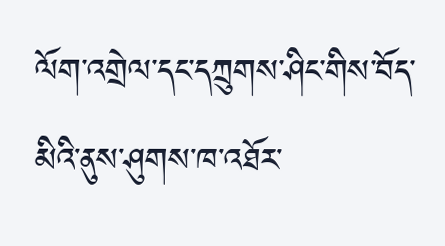ལོག་འགྲེལ་དང་དཀྲུགས་ཤིང་གིས་བོད་མིའི་ནུས་ཤུགས་ཁ་འཐོར་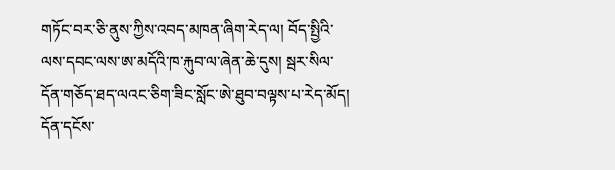གཏོང་བར་ཅི་ནུས་ཀྱིས་འབད་མཁན་ཞིག་རེད་ལ། བོད་སྤྱིའི་ལས་དབང་ལས་ཨ་མདོའི་ཁ་རྐུབ་ལ་ཞེན་ཆེ་དུས། སྦར་སིལ་དོན་གཅོད་ཐད་ལའང་ཅིག་ཟིང་སློང་ཨེ་ཐུབ་བལྟས་པ་རེད་མོད། དོན་དངོས་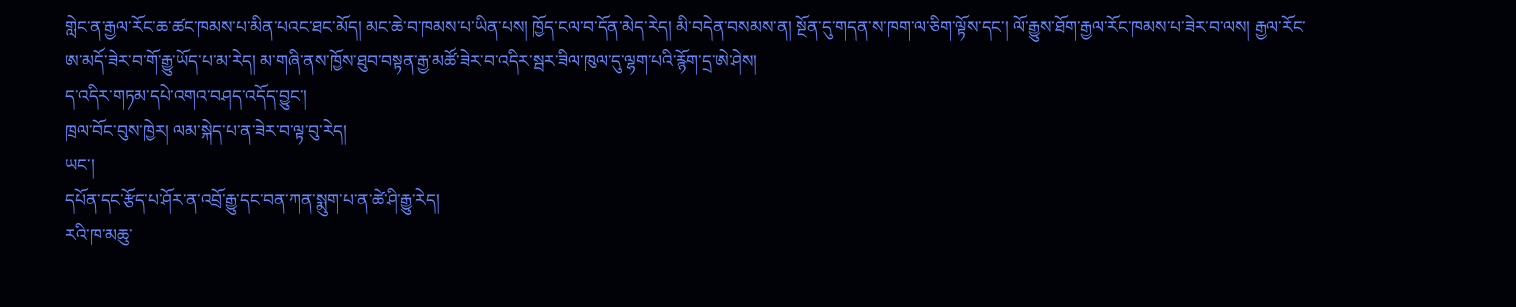གླེང་ན་རྒྱལ་རོང་ཆ་ཚང་ཁམས་པ་མིན་པའང་ཐང་མོད། མང་ཆེ་བ་ཁམས་པ་ཡིན་པས། ཁྱོད་ངལ་བ་དོན་མེད་རེད། མི་བདེན་བསམས་ན། སྔོན་དུ་གདན་ས་ཁག་ལ་ཅིག་ལྟོས་དང་། ལོ་རྒྱུས་ཐོག་རྒྱལ་རོང་ཁམས་པ་ཟེར་བ་ལས། རྒྱལ་རོང་ཨ་མདོ་ཟེར་བ་གོ་རྒྱུ་ཡོད་པ་མ་རེད། མ་གཞི་ནས་ཁྱོས་ཐུབ་བསྟན་རྒྱ་མཚོ་ཟེར་བ་འདིར་སྦར་ཟིལ་ཁུལ་དུ་ལྷག་པའི་རྙོག་དྲ་ཨེ་ཤེས།
ད་འདིར་གཏམ་དཔེ་འགའ་བཤད་འདོད་བྱུང་།
ཁྲལ་བོང་བུས་ཁྱེར། ལམ་སྐེད་པ་ན་ཟེར་བ་ལྟ་བུ་རེད།
ཡང་།
དཔོན་དང་རྩོད་པ་ཤོར་ན་འབྲོ་རྒྱུ་དང་བན་ཀན་སྨུག་པ་ན་ཚེ་ཤི་རྒྱུ་རེད།
རའི་ཁ་མཆུ་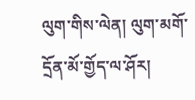ལུག་གིས་ལེན། ལུག་མགོ་དྲོན་མོ་གྱོད་ལ་ཤོར།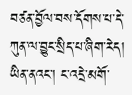བཙན་བྱོལ་བས་དོགས་པ་དེ་ཀུན་ལ་བྱུང་སྲིད་པ་ཞིག་རེད། ཡིན་ནའང་། ང་འདྲེ་མགོ་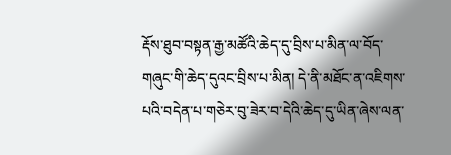རྡོས་ཐུབ་བསྟན་རྒྱ་མཚོའི་ཆེད་དུ་བྲིས་པ་མིན་ལ་བོད་གཞུང་གི་ཆེད་དུའང་བྲིས་པ་མིན། དེ་ནི་མཐོང་ན་འཇིགས་པའི་བདེན་པ་གཅེར་བུ་ཟེར་བ་དེའི་ཆེད་དུ་ཡིན་ཞེས་ལན་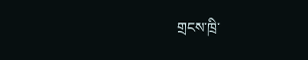གྲངས་ཁྲི་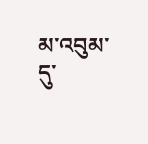མ་འབུམ་དུ་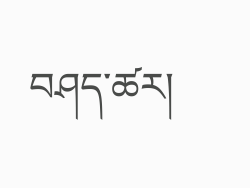བཤད་ཚར།